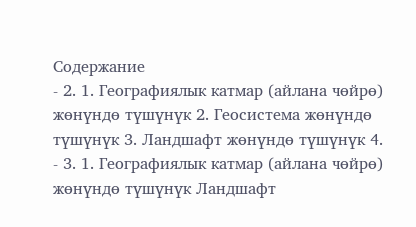Содержание
- 2. 1. Географиялык катмар (айлана чөйрө) жөнүндө түшүнүк 2. Геосистема жөнүндө түшүнүк 3. Ландшафт жөнүндө түшүнүк 4.
- 3. 1. Географиялык катмар (айлана чөйрө) жөнүндө түшүнүк Ландшафт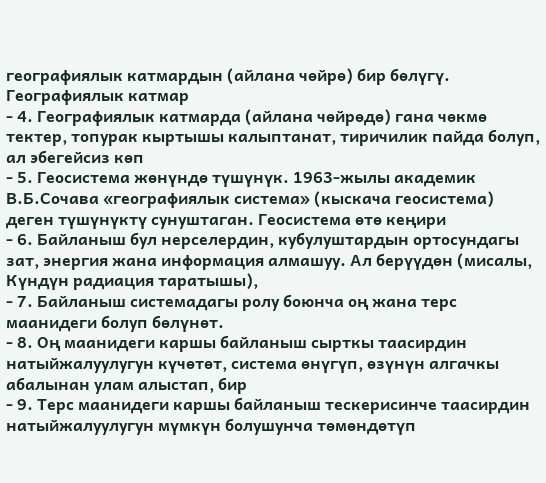географиялык катмардын (айлана чөйрө) бир бөлүгү. Географиялык катмар
- 4. Географиялык катмарда (айлана чөйрөдө) гана чөкмө тектер, топурак кыртышы калыптанат, тиричилик пайда болуп, ал эбегейсиз көп
- 5. Геосистема жөнүндө түшүнүк. 1963-жылы академик В.Б.Сочава «географиялык система» (кыскача геосистема) деген түшүнүктү сунуштаган. Геосистема өтө кеңири
- 6. Байланыш бул нерселердин, кубулуштардын ортосундагы зат, энергия жана информация алмашуу. Ал берүүдөн (мисалы, Күндүн радиация таратышы),
- 7. Байланыш системадагы ролу боюнча оң жана терс маанидеги болуп бөлүнөт.
- 8. Оң маанидеги каршы байланыш сырткы таасирдин натыйжалуулугун күчөтөт, система өнүгүп, өзүнүн алгачкы абалынан улам алыстап, бир
- 9. Терс маанидеги каршы байланыш тескерисинче таасирдин натыйжалуулугун мүмкүн болушунча төмөндөтүп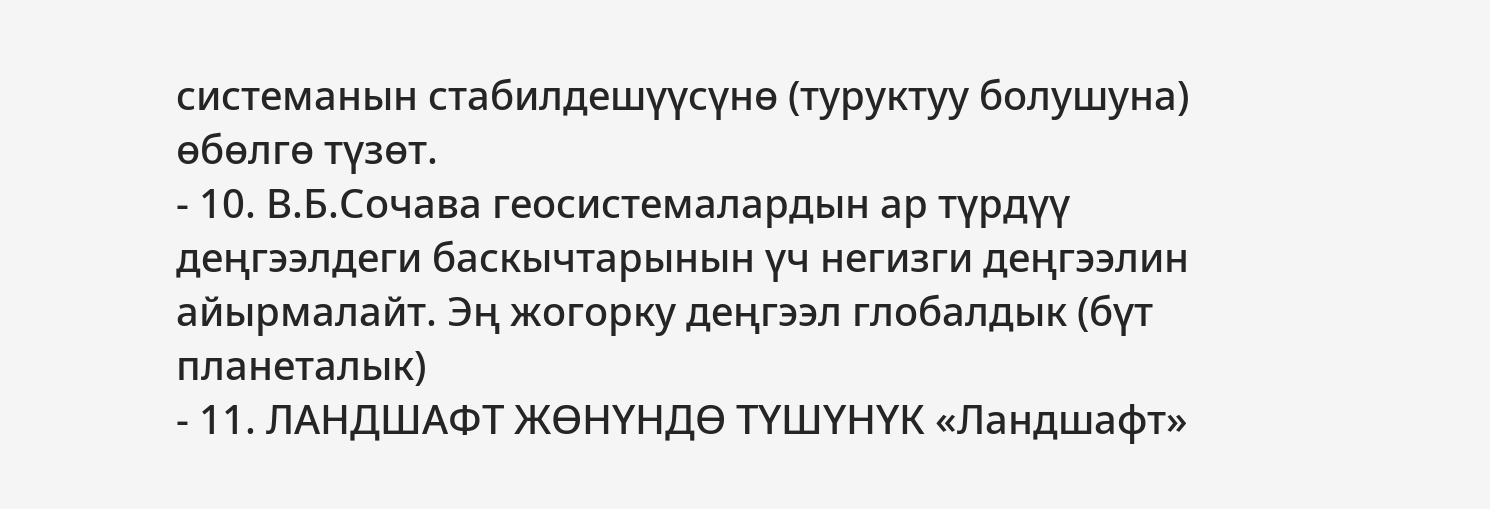системанын стабилдешүүсүнө (туруктуу болушуна) өбөлгө түзөт.
- 10. В.Б.Сочава геосистемалардын ар түрдүү деңгээлдеги баскычтарынын үч негизги деңгээлин айырмалайт. Эң жогорку деңгээл глобалдык (бүт планеталык)
- 11. ЛАНДШАФТ ЖӨНҮНДӨ ТҮШҮНҮК «Ландшафт»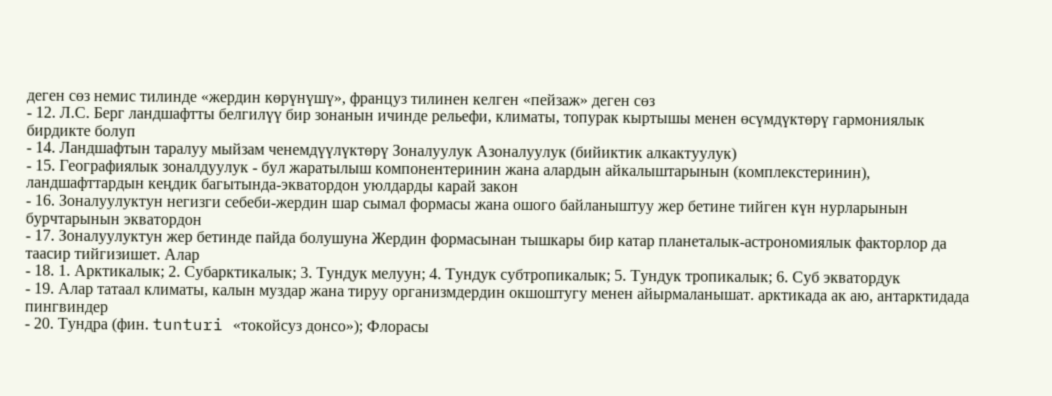деген сөз немис тилинде «жердин көрүнүшү», француз тилинен келген «пейзаж» деген сөз
- 12. Л.С. Берг ландшафтты белгилүү бир зонанын ичинде рельефи, климаты, топурак кыртышы менен өсүмдүктөрү гармониялык бирдикте болуп
- 14. Ландшафтын таралуу мыйзам ченемдүүлүктөрү Зоналуулук Азоналуулук (бийиктик алкактуулук)
- 15. Географиялык зоналдуулук - бул жаратылыш компонентеринин жана алардын айкалыштарынын (комплекстеринин), ландшафттардын кеңдик багытында-экватордон уюлдарды карай закон
- 16. Зоналуулуктун негизги себеби-жердин шар сымал формасы жана ошого байланыштуу жер бетине тийген күн нурларынын бурчтарынын экватордон
- 17. Зоналуулуктун жер бетинде пайда болушуна Жердин формасынан тышкары бир катар планеталык-астрономиялык факторлор да таасир тийгизишет. Алар
- 18. 1. Арктикалык; 2. Субарктикалык; 3. Тундук мелуун; 4. Тундук субтропикалык; 5. Тундук тропикалык; 6. Суб экватордук
- 19. Алар татаал климаты, калын муздар жана тируу организмдердин окшоштугу менен айырмаланышат. арктикада ак аю, антарктидада пингвиндер
- 20. Тундра (фин. tunturi «токойсуз донсо»); Флорасы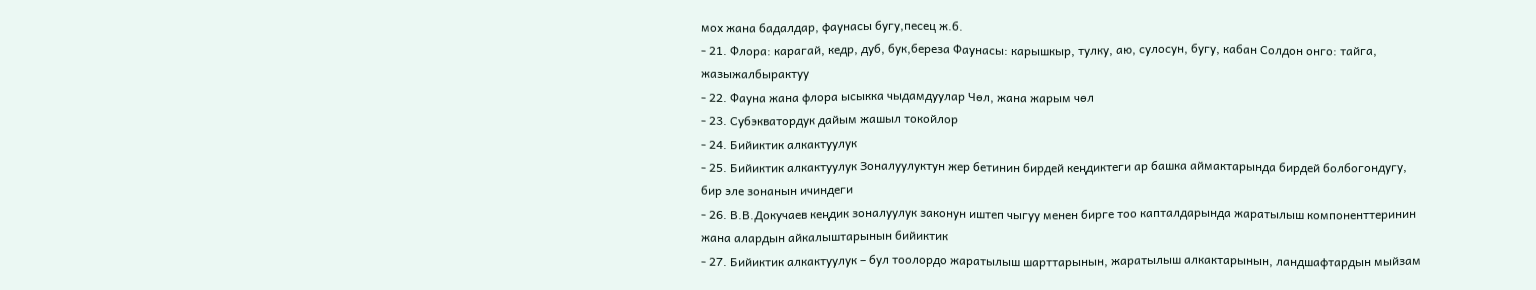мох жана бадалдар, фаунасы бугу,песец ж.б.
- 21. Флора: карагай, кедр, дуб, бук,береза Фаунасы: карышкыр, тулку, аю, сулосун, бугу, кабан Солдон онго: тайга, жазыжалбырактуу
- 22. Фауна жана флора ысыкка чыдамдуулар Чөл, жана жарым чөл
- 23. Субэкватордук дайым жашыл токойлор
- 24. Бийиктик алкактуулук
- 25. Бийиктик алкактуулук Зоналуулуктун жер бетинин бирдей кеңдиктеги ар башка аймактарында бирдей болбогондугу, бир эле зонанын ичиндеги
- 26. В.В.Докучаев кеңдик зоналуулук законун иштеп чыгуу менен бирге тоо капталдарында жаратылыш компоненттеринин жана алардын айкалыштарынын бийиктик
- 27. Бийиктик алкактуулук – бул тоолордо жаратылыш шарттарынын, жаратылыш алкактарынын, ландшафтардын мыйзам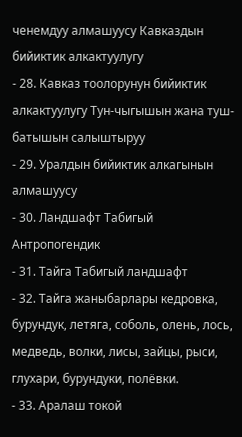ченемдуу алмашуусу Кавказдын бийиктик алкактуулугу
- 28. Кавказ тоолорунун бийиктик алкактуулугу Тун-чыгышын жана туш-батышын салыштыруу
- 29. Уралдын бийиктик алкагынын алмашуусу
- 30. Ландшафт Табигый Антропогендик
- 31. Тайга Табигый ландшафт
- 32. Тайга жаныбарлары кедровка, бурундук, летяга, соболь, олень, лось, медведь, волки, лисы, зайцы, рыси, глухари, бурундуки, полёвки.
- 33. Аралаш токой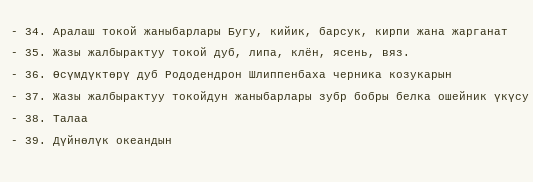- 34. Аралаш токой жаныбарлары Бугу, кийик, барсук, кирпи жана жарганат
- 35. Жазы жалбырактуу токой дуб, липа, клён, ясень, вяз.
- 36. Өсүмдүктөрү дуб Рододендрон Шлиппенбаха черника козукарын
- 37. Жазы жалбырактуу токойдун жаныбарлары зубр бобры белка ошейник үкүсу
- 38. Талаа
- 39. Дүйнөлүк океандын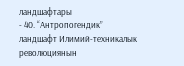ландшафтары
- 40. “Антропогендик” ландшафт Илимий-техникалык революциянын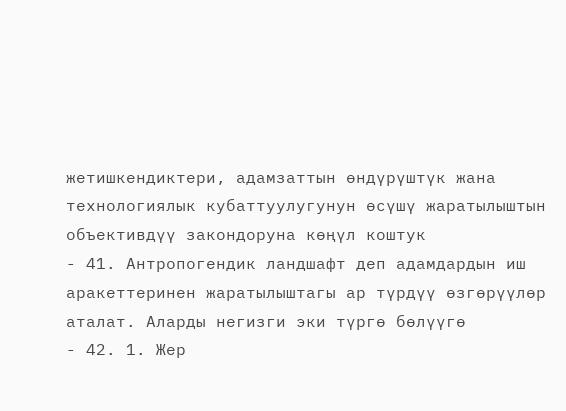жетишкендиктери, адамзаттын өндүрүштүк жана технологиялык кубаттуулугунун өсүшү жаратылыштын объективдүү закондоруна көңүл коштук
- 41. Антропогендик ландшафт деп адамдардын иш аракеттеринен жаратылыштагы ар түрдүү өзгөрүүлөр аталат. Аларды негизги эки түргө бөлүүгө
- 42. 1. Жер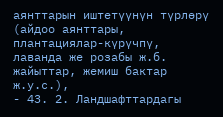аянттарын иштетүүнүн түрлөрү (айдоо аянттары, плантациялар-күрүчпү, лаванда же розабы ж.б. жайыттар, жемиш бактар ж.у.с.),
- 43. 2. Ландшафттардагы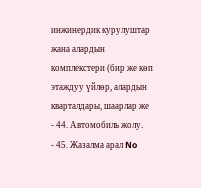инжинердик курулуштар жана алардын комплекстери (бир же көп этаждуу үйлөр, алардын кварталдары, шаарлар же
- 44. Автомобиль жолу.
- 45. Жазалма арал No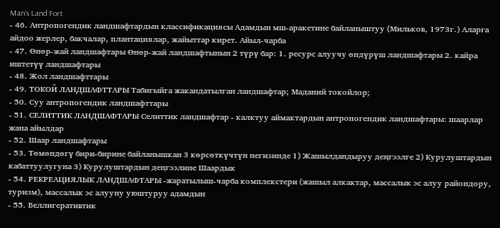Man’s Land Fort
- 46. Антропогендик ландшафтардын классификациясы Адамдын мш-аракетине байланыштуу (Мильков, 1973г.) Аларга айдоо жерлер, бакчалар, плантациялар, жайыттар кирет. Айыл-чарба
- 47. Өнөр-жай ландшафтары Өнөр-жай ландшафтынын 2 түрү бар: 1. ресурс алуучу өндүрүш ландшафтары 2. кайра иштетүү ландшафтары
- 48. Жол ландшафттары
- 49. ТОКОЙ ЛАНДШАФТТАРЫ Табигыйга жакандатылган ландшафтар; Маданий токойлор;
- 50. Суу антропогендик ландшафттары
- 51. СЕЛИТТИК ЛАНДШАФТАРЫ Селиттик ландшафтар - калктуу аймактардын антропогендик ландшафтары: шаарлар жана айылдар
- 52. Шаар ландшафтары
- 53. Төмөндөгү бири-бирине байланышкан 3 көрсөткүчтүн негизинде 1) Жашылдандыруу деңгээлге 2) Курулуштардын кабаттуулугуна 3) Курулуштардын деңгээлине Шаардык
- 54. РЕКРЕАЦИЯЛЫК ЛАНДШАФТАРЫ -жаратылыш-чарба комплекстери (жашыл алкактар, массалык эс алуу райондору, туризм), массалык эс алууну уюштуруу адамдын
- 55. Беллигеративтик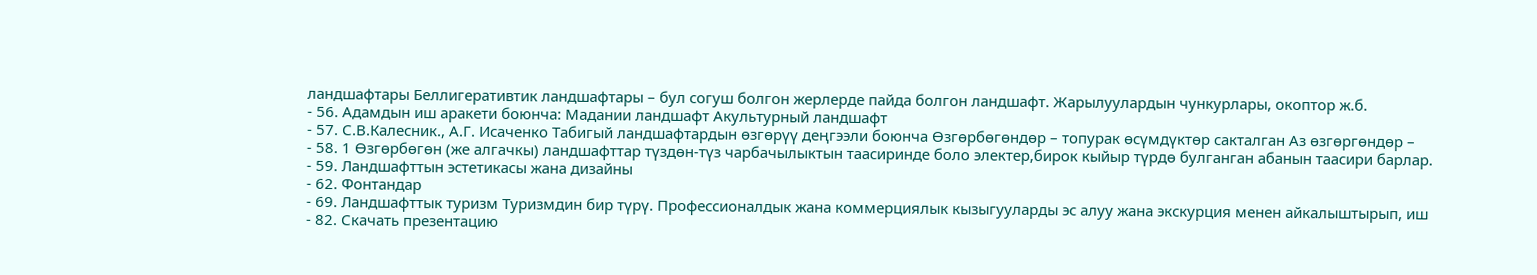ландшафтары Беллигеративтик ландшафтары – бул согуш болгон жерлерде пайда болгон ландшафт. Жарылуулардын чункурлары, окоптор ж.б.
- 56. Адамдын иш аракети боюнча: Мадании ландшафт Акультурный ландшафт
- 57. С.В.Калесник., А.Г. Исаченко Табигый ландшафтардын өзгөрүү деңгээли боюнча Өзгөрбөгөндөр – топурак өсүмдүктөр сакталган Аз өзгөргөндөр –
- 58. 1 Өзгөрбөгөн (же алгачкы) ландшафттар түздөн-түз чарбачылыктын таасиринде боло электер,бирок кыйыр түрдө булганган абанын таасири барлар.
- 59. Ландшафттын эстетикасы жана дизайны
- 62. Фонтандар
- 69. Ландшафттык туризм Туризмдин бир түрү. Профессионалдык жана коммерциялык кызыгууларды эс алуу жана экскурция менен айкалыштырып, иш
- 82. Скачать презентацию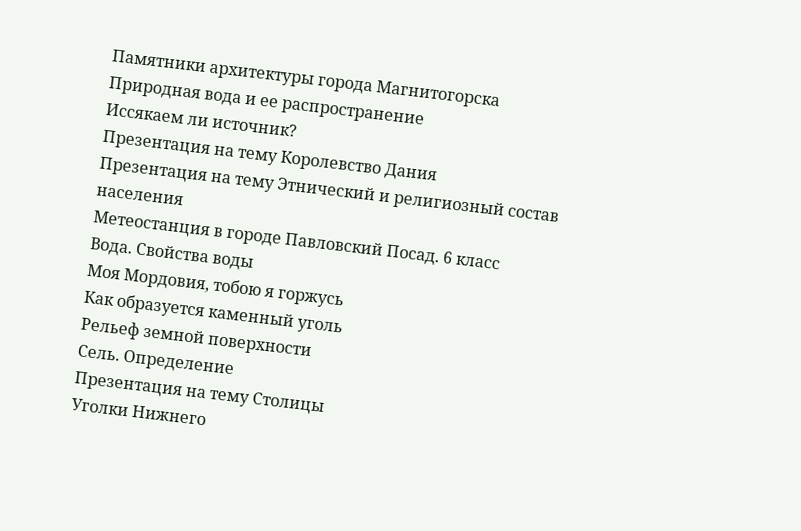Памятники архитектуры города Магнитогорска
Природная вода и ее распространение
Иссякаем ли источник?
Презентация на тему Королевство Дания
Презентация на тему Этнический и религиозный состав населения
Метеостанция в городе Павловский Посад. 6 класс
Вода. Свойства воды
Моя Мордовия, тобою я горжусь
Как образуется каменный уголь
Рельеф земной поверхности
Сель. Определение
Презентация на тему Столицы
Уголки Нижнего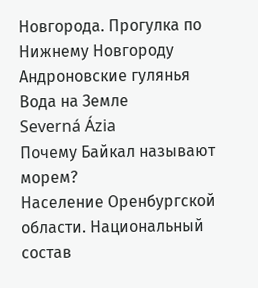Новгорода. Прогулка по Нижнему Новгороду
Андроновские гулянья
Вода на Земле
Severná Ázia
Почему Байкал называют морем?
Население Оренбургской области. Национальный состав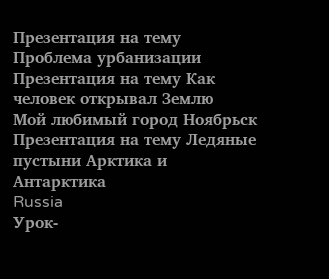Презентация на тему Проблема урбанизации
Презентация на тему Как человек открывал Землю
Мой любимый город Ноябрьск
Презентация на тему Ледяные пустыни Арктика и Антарктика
Russia
Урок-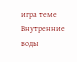игра теме Внутренние воды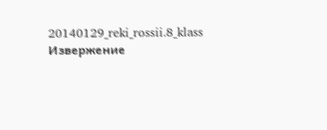20140129_reki_rossii.8_klass
Извержение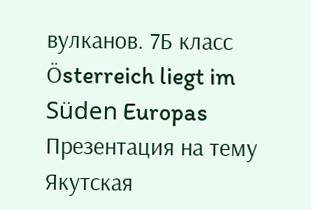вулканов. 7Б класс
Ӧsterreich liegt im Süden Europas
Презентация на тему Якутская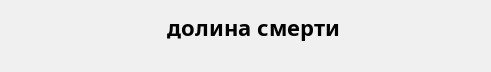долина смерти